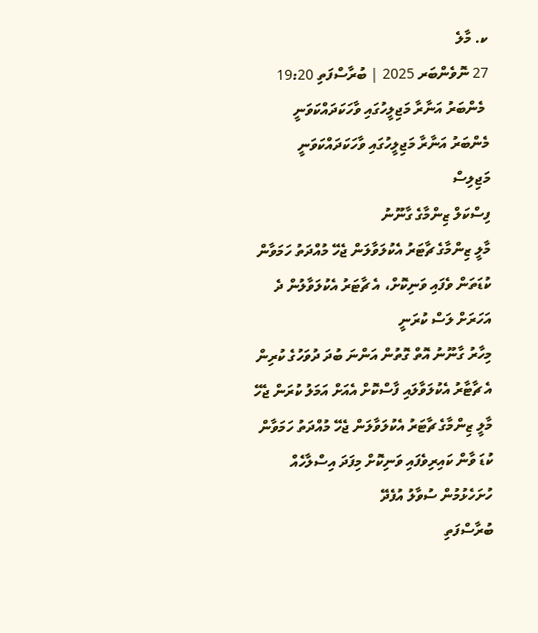ކ. މާލެ
27 ނޮވެންބަރ 2025 | ބުރާސްފަތި 19:20
 މެންބަރު އަނާރާ މަޖިލީހުގައި ވާހަކަދައްކަވަނީ
މެންބަރު އަނާރާ މަޖިލީހުގައި ވާހަކަދައްކަވަނީ
މަޖިލިސް
ފިސްކަލް ޒިންމާގެ ގާނޫނު
މާލީ ޒިންމާގެ ޗާޓަރު އެކުލަވާލަން ޖެހޭ މުއްދަތު ހަމަވާން ކުޑަތަން ވެފައި ވަނިކޮށް، އެ ޗާޓަރު އެކުލަވާލުން ދެ އަހަރަށް ލަސް ކުރަނީ
މިހާރު ގާނޫނު އޮތް ގޮތުން އަންނަ ބުދަ ދުވަހުގެ ކުރިން އެ ޗާޓާރު އެކުލަވާލައި ފާސްކޮށް އެއަށް އަމަލު ކުރަން ޖެހޭ
މާލީ ޒިންމާގެ ޗާޓަރު އެކުލަވާލަން ޖެހޭ މުއްދަތު ހަމަވާން ކުޑަ ވާން ކައިރިވެފައި ވަނިކޮށް މިފަދަ އިސްލާހެއް ހުށަހެޅުމުން ސުވާލު އުފެދޭ
ބުރާސްފަތި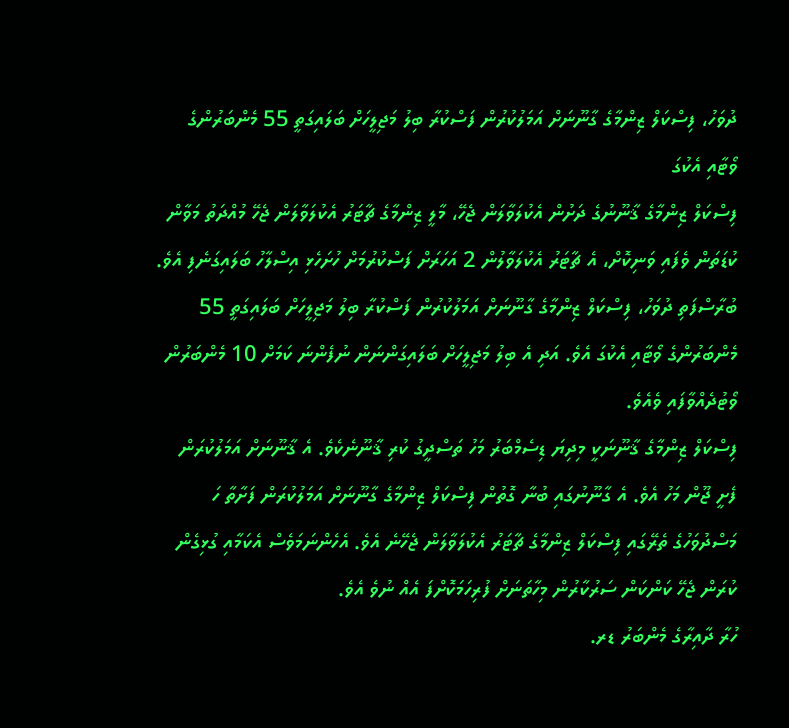ދުވަހު، ފިސްކަލް ޒިންމާގެ ގާނޫނަށް އަމަލުކުރުން ފަސްކުރާ ބިލު މަޖިލީހަށް ބަލައިގަތީ 55 މެންބަރުންގެ ވޯޓާއި އެކުގަ
ފިސްކަލް ޒިންމާގެ ޤާނޫނުގެ ދަށުން އެކުލަވާލަން ޖެހޭ، މާލީ ޒިންމާގެ ޗާޓަރު އެކުލަވާލަން ޖެހޭ މުއްދަތު މަވާން ކުޑަތަން ވެފައި ވަނިކޮށް، އެ ޗާޓަރު އެކުލަވާލުން 2 އަހަރަށް ފަސްކުރުމަށް ހުށަހެޅި އިސްލާހު ބަލައިގަނެފި އެވެ.
ބުރާސްފަތި ދުވަހު، ފިސްކަލް ޒިންމާގެ ގާނޫނަށް އަމަލުކުރުން ފަސްކުރާ ބިލު މަޖިލީހަށް ބަލައިގަތީ 55 މެންބަރުންގެ ވޯޓާއި އެކުގަ އެވެ. އަދި އެ ބިލު މަޖިލީހަށް ބަލައިގަންނަން ނުފެންނަ ކަމަށް 10 މެންބަރުން ވޯޓުދެއްވާފައި ވެއެވެ.
ފިސްކަލް ޒިންމާގެ ޤާނޫނަކީ މިދިޔަ ޑިސެމްބަރު މަހު ތަސްދީގު ކުރި ޤާނޫނެކެވެ. އެ ޤާނޫނަށް އަމަލުކުރަން ފެށީ ޖޫން މަހު އެވެ. އެ ގާނޫނުގައި ބުނާ ގޮތުން ފިސްކަލް ޒިންމާގެ ގާނޫނަށް އަމަލުކުރަން ފަށާތާ ހަ މަސްދުވަހުގެ ތެރޭގައި ފިސްކަލް ޒިންމާގެ ޗާޓަރު އެކުލަވާލަން ޖެހޭނެ އެވެ. އެހެންނަމަވެސް އެކަމާއި ގުޅިގެން ކުރަން ޖެހޭ ކަންކަން ސަރުކާރުން މިހާތަނަށް ފުރިހަމަކޮށްފަ އެއް ނުވެ އެވެ.
ހުރާ ދާއިރާގެ މެންބަރު ޑރ.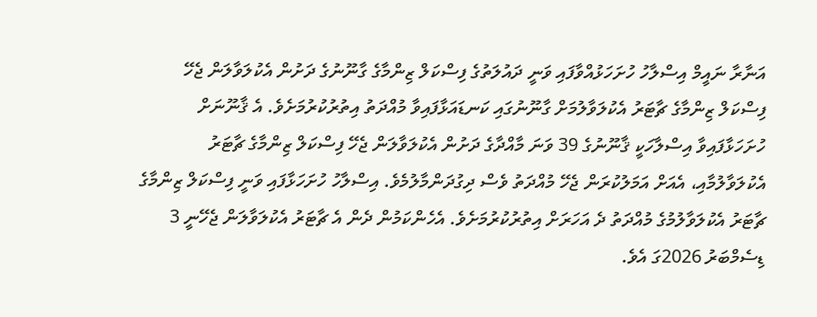އަނާރާ ނައީމް އިސްލާހު ހުށަހަޅުއްވާފައި ވަނީ ދައުލަތުގެ ފިސްކަލް ޒިންމާގެ ގާނޫނުގެ ދަށުން އެކުލަވާލަން ޖެހޭ ފިސްކަލް ޒިންމާގެ ޗާޓަރު އެކުލަވާލުމަށް ގާނޫނުގައި ކަނޑައަޅާފައިވާ މުއްދަތު އިތުރުކުރުމަށެވެ. އެ ޤާނޫނަށް ހުށަހަޅާފައިވާ އިސްލާހަކީ ޤާނޫނުގެ 39 ވަނަ މާއްދާގެ ދަށުން އެކުލަވާލަން ޖެހޭ ފިސްކަލް ޒިންމާގެ ޗާޓަރު އެކުލަވާލުމާއި، އެއަށް އަމަލުކުރަން ޖެހޭ މުއްދަތު ވެސް ދިގުދަންމާލުމެވެ. އިސްލާހު ހުށަހަޅާފައި ވަނީ ފިސްކަލް ޒިންމާގެ ޗާޓަރު އެކުލަވާލުމުގެ މުއްދަތު ދެ އަހަރަށް އިތުރުކުރުމަށެވެ. އެހެންކަމުން ދެން އެ ޗާޓަރު އެކުލަވާލަން ޖެހޭނީ 3 ޑިސެމްބަރު 2026ގަ އެވެ.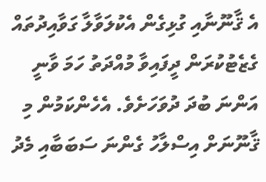އެ ޤާނޫނާއި ގުޅިގެން އެކުލަވާލާ ގަވާއިދުތައް ގެޒެޓުކުރަން ދީފައިވާ މުއްދަތު ހަމަ ވާނީ އަންނަ ބުދަ ދުވަހަށެވެ. އެހެންކަމުން މި ޤާނޫނަށް އިސްލާހު ގެންނަ ސަބަބާއި މެދު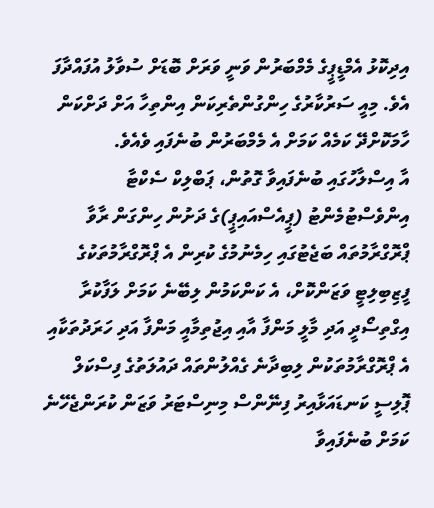އިދިކޮޅު އެމްޑީޕީގެ މެމްބަރުން ވަނީ ވަރަށް ބޮޑަށް ސުވާލު އުފައްދާފަ އެވެ. މިއީ ސަރުކާރުގެ ހިންގުންތެރިކަން އިންތިހާ އަށް ދަށްކަން ހާމަކޮށްދޭ ކަމެއް ކަމަށް އެ މެމްބަރުން ބުނެފައި ވެއެވެ.
އާ އިސްލާހުގައި ބުނެފައިވާ ގޮތުން، ޕަބްލިކް ސެކްޓާ އިންވެސްޓުމެންޓު (ޕީއެސްއައިޕީ)ގެ ދަށުން ހިންގަން ރާވާ ޕްރޮގްރާމުތައް ބަޖެޓުގައި ހިމެނުމުގެ ކުރިން އެ ޕްރޮގްރާމުތަކުގެ ފީޒިބިލިޓީ ވަޒަންކޮށް، އެ ކަންކަމުން ލިބޭނެ ކަމަށް ލަފާކުރާ އިގްތިސޯދީ އަދި މާލީ މަންފާ އާއި އިޖުތިމާއީ މަންފާ އަދި ހަރަދުތަކާއި އެ ޕްރޮގްރާމުތަކުން ލިބިދާނެ ގެއްލުންތައް ދައުލަތުގެ ފިސްކަލް ޕޮލިސީ ކަނޑައަޅާއިރު ފިނޭންސް މިނިސްޓަރު ވަޒަން ކުރަންޖެހޭނެ ކަމަށް ބުނެފައިވާ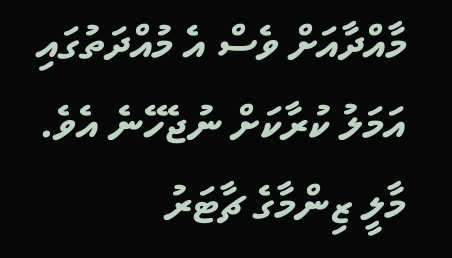މާއްދާއަށް ވެސް އެ މުއްދަތުގައި އަމަލު ކުރާކަށް ނުޖެހޭނެ އެވެ.
މާލީ ޒިންމާގެ ޗާޓަރު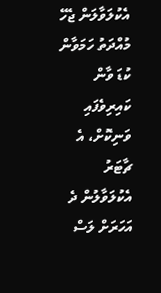އެކުލަވާލަން ޖެހޭ މުއްދަތު ހަމަވާން ކުޑަ ވާން ކައިރިވެފައި ވަނިކޮށް، އެ ޗާޓަރު އެކުލަވާލުން ދެ އަހަރަށް ލަސް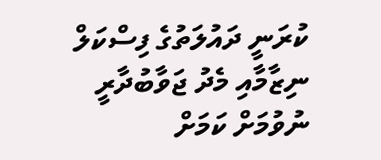ކުރަނީ ދައުލަތުގެ ފިސްކަލް ނިޒާމާއި މެދު ޖަވާބުދާރީ ނުވުމަށް ކަމަށް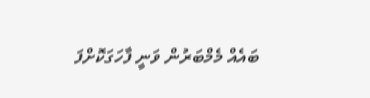ބައެއް މެމްބަރުން ވަނީ ފާހަގަކޮށްފަ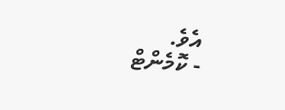އެވެ.
- ކޮމެންޓް